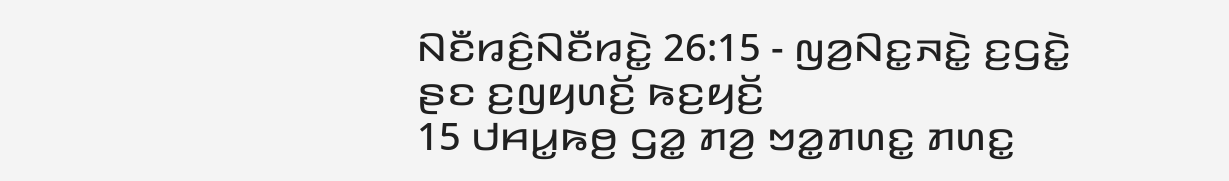ꤡꤢꤪꤙꤢꤨ꤬ꤡꤢꤪꤙꤢꤧ꤭ 26:15 - ꤜꤤ꤬ꤡꤢ꤭ꤏꤢꤧ꤭ ꤢ꤬ꤞꤢꤧ꤭ ꤔꤢ ꤢ꤬ꤜꤟꤛꤢꤩ꤬ ꤒꤢ꤬ꤟꤢꤩ꤬
15 ꤓꤌꤣ꤭ꤒꤥ꤬ ꤞꤤ꤭ ꤊꤤ꤬ ꤠꤤ꤭ꤊꤛꤢ꤭ ꤊꤛꤢ꤭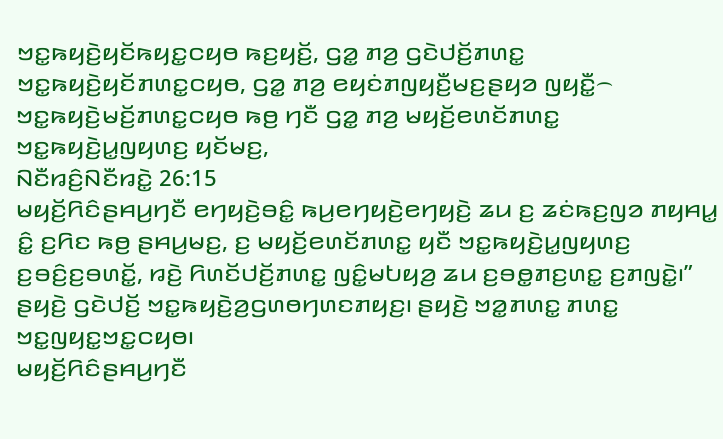ꤠꤢ꤭ꤒꤟꤢꤧ꤬ꤟꤢꤩꤒꤟꤢ꤭ꤍꤟꤥ ꤒꤢ꤬ꤟꤢꤩ꤬, ꤞꤤ꤭ ꤊꤤ꤬ ꤞꤢꤧꤓꤢꤩ꤬ꤊꤛꤢ꤭ ꤠꤢ꤭ꤒꤟꤢꤧ꤬ꤟꤢꤩꤊꤛꤢ꤭ꤍꤟꤥ, ꤞꤤ꤭ ꤊꤤ꤬ ꤕꤟꤢꤦꤊꤜꤟꤢꤪ꤬ꤗꤢ꤬ꤔꤟꤤ ꤜꤟꤢꤪ꤭꤮ ꤠꤢ꤭ꤒꤟꤢꤧ꤬ꤗꤢꤩ꤬ꤊꤛꤢ꤭ꤍꤟꤥ ꤒꤥ꤬ ꤚꤢꤪ ꤞꤤ꤭ ꤊꤤ꤬ ꤗꤟꤢꤩ꤬ꤕꤛꤢꤩꤊꤛꤢ꤭ ꤠꤢ꤭ꤒꤟꤢꤧ꤬ꤣ꤭ꤜꤟꤛꤢ꤬ ꤟꤢꤩꤗꤢ꤬,
ꤡꤢꤪꤙꤢꤨ꤬ꤡꤢꤪꤙꤢꤧ꤭ 26:15
ꤗꤟꤢꤩ꤬ꤖꤢꤨꤔꤌꤣ꤬ꤚꤢꤪ ꤕꤚꤟꤢꤧ꤬ꤋꤢꤨ꤭ ꤒꤣ꤬ꤕꤚꤟꤢꤧ꤬ꤕꤚꤟꤢꤧ꤬ ꤘꤣ ꤢ꤬ ꤘꤢꤦꤒꤢ꤬ꤜꤤ ꤊꤟꤌꤣ꤭ ꤢꤨ꤭ ꤢ꤬ꤖꤢ ꤒꤥ꤬ ꤔꤌꤣ꤬ꤗꤢ꤬, ꤢ꤬ ꤗꤟꤢꤩ꤬ꤕꤛꤢꤩꤊꤛꤢ꤭ ꤟꤢꤪ ꤠꤢ꤭ꤒꤟꤢꤧ꤬ꤣ꤭ꤜꤟꤛꤢ꤬ ꤢ꤬ꤋꤢꤨ꤬ꤢ꤬ꤋꤛꤢꤩ꤭, ꤙꤢꤧ꤬ ꤖꤛꤢꤩꤓꤢꤩ꤬ꤊꤛꤢ꤭ ꤜꤢꤨ꤭ꤗꤝꤟꤤ꤬ ꤘꤣ ꤢ꤬ꤋꤥ꤭ꤊꤢ꤬ꤛꤢ꤭ ꤢ꤬ꤊꤜꤢꤧ꤭꤯”
ꤔꤟꤢꤧ꤬ ꤞꤢꤧꤓꤢꤩ꤬ ꤠꤢ꤭ꤒꤟꤢꤧ꤬ꤤ꤬ꤞꤛꤥꤚꤛꤢꤊꤟꤢ꤬꤯ ꤔꤟꤢꤧ꤬ ꤠꤤ꤭ꤊꤛꤢ꤭ ꤊꤛꤢ꤭ ꤠꤢ꤭ꤜꤟꤢ꤭ꤠꤢ꤭ꤍꤟꤥ꤯
ꤗꤟꤢꤩ꤬ꤖꤢꤨꤔꤌꤣ꤬ꤚꤢꤪ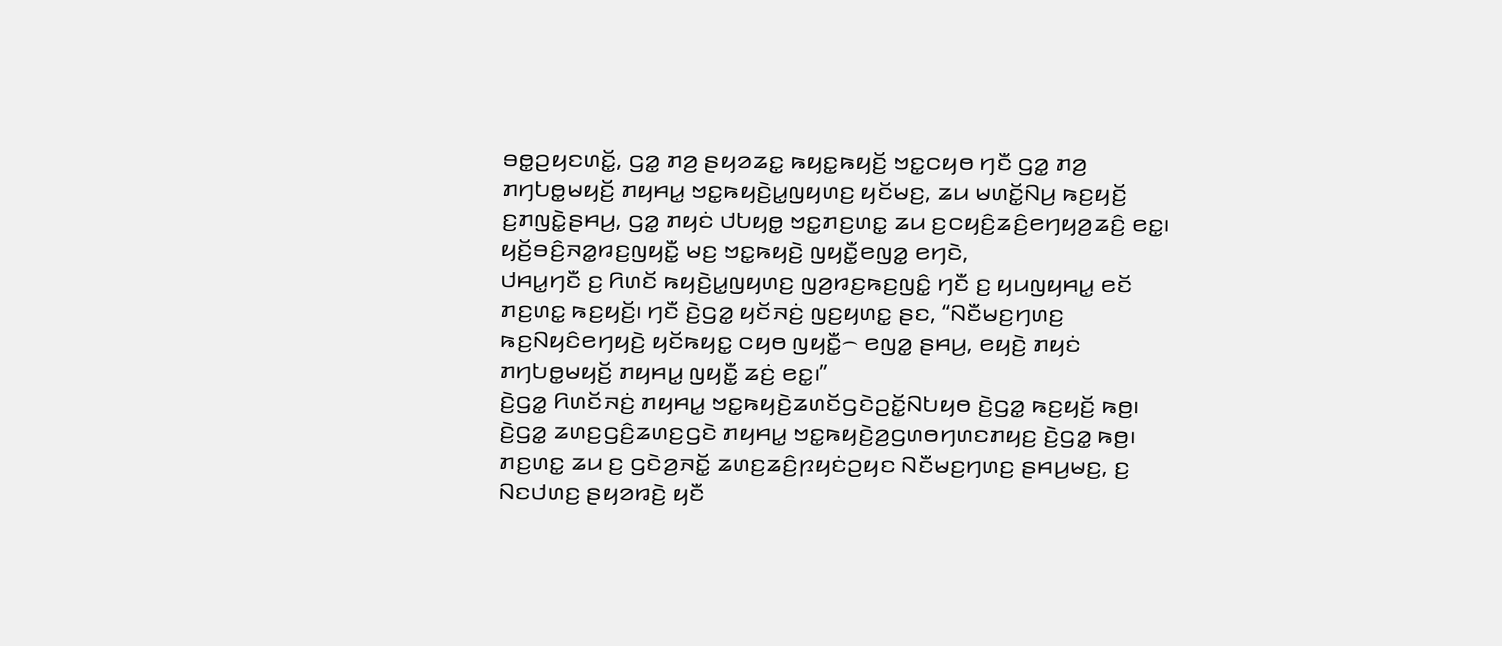ꤋꤥ꤭ꤑꤟꤢꤛꤢꤩ꤭, ꤞꤤ꤭ ꤊꤤ꤬ ꤔꤟꤤꤘꤢ꤭ ꤒꤟꤢ꤭ꤒꤟꤢꤩ꤬ ꤠꤢ꤭ꤍꤟꤥ ꤚꤢꤪ ꤞꤤ꤭ ꤊꤤ꤬ ꤊꤚꤝꤥ꤭ꤗꤟꤢꤩ꤬ ꤊꤟꤌꤣ꤭ ꤠꤢ꤭ꤒꤟꤢꤧ꤬ꤣ꤭ꤜꤟꤛꤢ꤬ ꤟꤢꤩꤗꤢ꤬, ꤘꤣ ꤗꤛꤢꤩ꤭ꤡꤣ꤬ ꤒꤢ꤬ꤟꤢꤩ꤬ ꤢ꤬ꤊꤜꤢꤧ꤭ꤔꤌꤣ꤬, ꤞꤤ꤭ ꤊꤟꤢꤦ ꤓꤝꤟꤥ꤭ ꤠꤢ꤭ꤊꤢ꤬ꤛꤢ꤭ ꤘꤣ ꤢ꤬ꤍꤟꤢꤨ꤬ꤘꤢꤨ꤬ꤕꤚꤟꤤ꤬ꤘꤢꤨ꤬ ꤕꤢ꤭꤯ ꤟꤢꤩ꤬ꤋꤢꤨ꤬ꤏꤤ꤭ꤙꤢ꤬ꤜꤟꤢꤪ꤭ ꤗꤢ꤬ ꤠꤢ꤭ꤒꤟꤢꤧ꤬ ꤜꤟꤢꤪ꤭ꤕꤜꤤ꤭ ꤕꤚꤢꤧ,
ꤓꤌꤣ꤭ꤚꤢꤪ ꤢ꤬ ꤖꤛꤢꤩ ꤒꤟꤢꤧ꤬ꤣ꤭ꤜꤟꤛꤢ꤬ ꤜꤤ꤬ꤙꤢ꤬ꤒꤢ꤬ꤜꤢꤨ꤭ ꤚꤢꤪ ꤢ꤬ ꤟꤣꤜꤟꤌꤣ꤭ ꤕꤢꤩ ꤊꤢ꤬ꤛꤢ꤭ ꤒꤢ꤬ꤟꤢꤩ꤬꤯ ꤚꤢꤪ ꤢꤧ꤬ꤞꤤ꤭ ꤟꤢꤩꤏꤢꤦ꤬ ꤜꤢ꤬ꤟꤛꤢ꤭ ꤔꤢ, “ꤡꤢꤪꤗꤢ꤬ꤚꤛꤢ꤬ ꤒꤢ꤬ꤡꤟꤢꤨꤕꤚꤟꤢꤧ꤬ ꤟꤢꤩꤒꤟꤢ꤭ ꤍꤟꤥ ꤜꤟꤢꤪ꤭꤮ ꤕꤜꤤ꤭ ꤔꤌꤣ꤬, ꤕꤟꤢꤧ꤬ ꤊꤟꤢꤦ ꤊꤚꤝꤥ꤭ꤗꤟꤢꤩ꤬ ꤊꤟꤌꤣ꤭ ꤜꤟꤢꤪ꤭ ꤘꤢꤦ꤬ ꤕꤢ꤭꤯”
ꤢꤧ꤬ꤞꤤ꤭ ꤖꤛꤢꤩꤏꤢꤦ꤬ ꤊꤟꤌꤣ꤭ ꤠꤢ꤭ꤒꤟꤢꤧ꤬ꤘꤛꤢꤩꤞꤢꤧꤑꤢꤩ꤭ꤡꤝꤟꤥ ꤢꤧ꤬ꤞꤤ꤭ ꤒꤢ꤬ꤟꤢꤩ꤬ ꤒꤥ꤬꤯ ꤢꤧ꤬ꤞꤤ꤭ ꤘꤛꤢ꤬ꤞꤢꤨ꤬ꤘꤛꤢ꤬ꤞꤢꤧ ꤊꤟꤌꤣ꤭ ꤠꤢ꤭ꤒꤟꤢꤧ꤬ꤤ꤬ꤞꤛꤥꤚꤛꤢꤊꤟꤢ꤬ ꤢꤧ꤬ꤞꤤ꤭ ꤒꤥ꤬꤯
ꤊꤢ꤬ꤛꤢ꤭ ꤘꤣ ꤢ꤬ ꤞꤢꤧꤤ꤬ꤏꤢꤩ꤭ ꤘꤛꤢ꤬ꤘꤢꤨ꤬ꤐꤟꤢꤦꤑꤟꤢ ꤡꤢꤪꤗꤢ꤬ꤚꤛꤢ꤬ ꤔꤌꤣ꤬ꤗꤢ꤬, ꤢ꤬ ꤡꤢꤓꤛꤢ꤬ ꤔꤟꤤꤙꤢꤧ꤬ ꤟꤢꤪ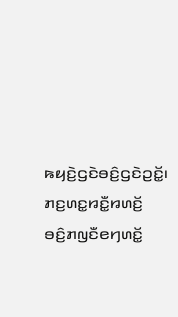ꤒꤟꤢꤧ꤬ꤞꤢꤧꤋꤢꤨ꤬ꤞꤢꤧꤑꤢꤩ꤭꤯ ꤊꤢ꤬ꤛꤢ꤭ꤙꤢꤪ꤭ꤙꤛꤢꤩ꤬ ꤋꤢꤨ꤬ꤊꤜꤢꤪꤕꤚꤛꤢꤩ꤭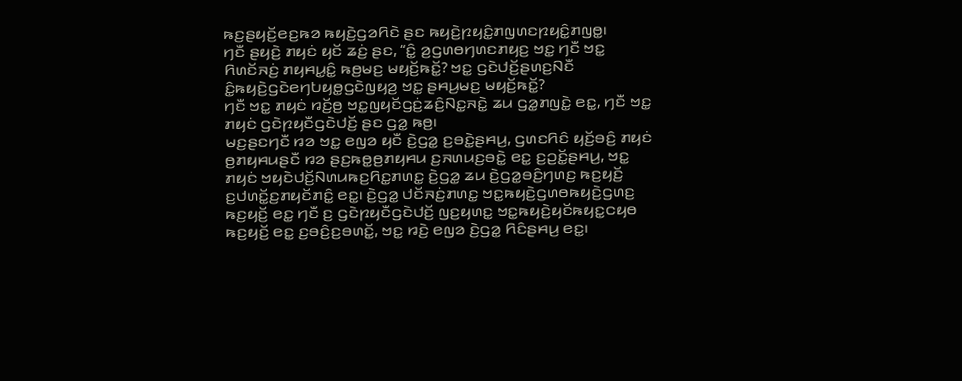ꤒꤢ꤬ꤔꤟꤢꤩ꤬ꤕꤢ꤬ꤒꤤ ꤒꤟꤢꤧ꤬ꤞꤤꤖꤢꤧ ꤔꤢ ꤒꤟꤢꤧ꤬ꤐꤟꤢꤨ꤭ꤊꤜꤛꤢꤐꤟꤢꤨ꤭ꤊꤜꤥ꤭꤯
ꤚꤢꤪ ꤔꤟꤢꤧ꤬ ꤊꤟꤢꤦ ꤟꤢꤩ ꤘꤢꤦ꤬ ꤔꤢ, “ꤢꤨ꤭ ꤤ꤬ꤞꤛꤥꤚꤛꤢꤊꤟꤢ꤬ ꤠꤢ꤭ ꤚꤢꤪ ꤠꤢ꤭ ꤖꤛꤢꤩꤏꤢꤦ꤬ ꤊꤟꤌꤣ꤭ꤢꤨ꤭ ꤒꤥ꤬ꤗꤢ꤬ ꤗꤟꤢꤩ꤬ꤒꤢꤩ꤭? ꤠꤢ꤭ ꤞꤢꤧꤓꤢꤩ꤬ꤔꤛꤢ꤬ꤡꤢꤪ ꤢꤨ꤭ꤒꤟꤢꤧ꤬ꤞꤢꤧꤕꤚꤝꤟꤥ꤭ꤞꤢꤧꤜꤟꤤ꤬ ꤠꤢ꤭ ꤔꤌꤣ꤬ꤗꤢ꤬ ꤗꤟꤢꤩ꤬ꤒꤢꤩ꤭?
ꤚꤢꤪ ꤠꤢ꤭ ꤊꤟꤢꤦ ꤙꤢꤩ꤬ꤥ꤬ ꤠꤢ꤭ꤜꤟꤢꤩꤞꤢꤦ꤬ꤘꤢꤨ꤬ꤡꤢ꤭ꤏꤢꤧ꤭ ꤘꤣ ꤞꤤ꤭ꤊꤜꤢꤧ꤭ ꤕꤢ꤭, ꤚꤢꤪ ꤠꤢ꤭ ꤊꤟꤢꤦ ꤞꤢꤧꤐꤟꤢꤪꤞꤢꤧꤓꤢꤩ꤬ ꤔꤢ ꤞꤤ꤭ ꤒꤥ꤬꤯
ꤗꤢ꤬ꤔꤢꤚꤢꤪ ꤙꤤ ꤠꤢ꤭ ꤕꤜꤤ ꤟꤢꤪ ꤢꤧ꤬ꤞꤤ꤭ ꤢ꤬ꤋꤢꤧ꤭ꤔꤌꤣ꤬, ꤞꤛꤢꤖꤢꤨ ꤟꤢꤩ꤬ꤋꤢꤨ꤬ ꤊꤟꤢꤦ ꤥ꤬ꤊꤟꤌꤣꤔꤢꤪ ꤙꤤ ꤔꤢ꤬ꤒꤥ꤭ꤥ꤬ꤊꤟꤌꤣ ꤢ꤬ꤏꤛꤣꤢ꤬ꤋꤢꤧ꤭ ꤕꤢ꤭ ꤢ꤬ꤑꤢꤩ꤭ꤔꤌꤣ꤬, ꤠꤢ꤭ ꤊꤟꤢꤦ ꤠꤟꤢꤧꤓꤢꤩ꤬ꤡꤛꤣꤒꤢ꤬ꤖꤢ꤭ꤊꤛꤢ꤭ ꤢꤧ꤬ꤞꤤ꤭ ꤘꤣ ꤢꤧ꤬ꤞꤤ꤭ꤋꤢꤨ꤬ꤚꤛꤢ꤬ ꤒꤢ꤬ꤟꤢꤩ꤬ ꤢ꤬ꤓꤛꤢꤩ꤭ꤢ꤬ꤊꤟꤢꤩꤊꤢꤨ꤭ ꤕꤢ꤭꤯ ꤢꤧ꤬ꤞꤤ꤭ ꤓꤢꤩꤏꤢꤦ꤬ꤊꤛꤢ꤭ ꤠꤢ꤭ꤒꤟꤢꤧ꤬ꤞꤛꤥꤒꤟꤢꤧ꤬ꤞꤛꤢ꤬ ꤒꤢ꤬ꤟꤢꤩ꤬ ꤕꤢ꤭ ꤚꤢꤪ ꤢ꤬ ꤞꤢꤧꤐꤟꤢꤪꤞꤢꤧꤓꤢꤩ꤬ ꤜꤢ꤬ꤟꤛꤢ꤭ ꤠꤢ꤭ꤒꤟꤢꤧ꤬ꤟꤢꤩꤒꤟꤢ꤭ꤍꤟꤥ ꤒꤢ꤬ꤟꤢꤩ꤬ ꤕꤢ꤭ ꤢ꤬ꤋꤢꤨ꤬ꤢ꤬ꤋꤛꤢꤩ꤭, ꤠꤢ꤭ ꤙꤢꤧ꤬ ꤕꤜꤤ ꤢꤧ꤬ꤞꤤ꤭ ꤖꤢꤨꤔꤌꤣ꤬ ꤕꤢ꤭꤯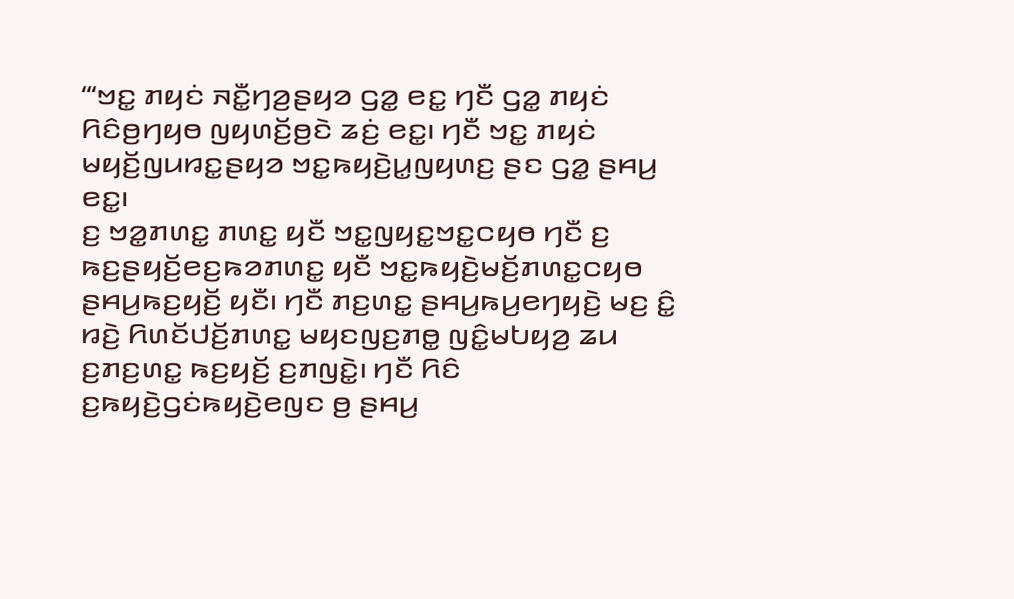“‘ꤠꤢ꤭ ꤊꤟꤢꤦ ꤏꤢꤪ꤭ꤚꤤ꤬ꤔꤟꤤ ꤞꤤ꤭ ꤕꤢ꤭ ꤚꤢꤪ ꤞꤤ꤭ ꤊꤟꤢꤦ ꤖꤢꤨꤥ꤬ꤚꤟꤥ ꤜꤟꤛꤢꤩ꤬ꤥ꤬ꤢꤧ ꤘꤢꤦ꤬ ꤕꤢ꤭꤯ ꤚꤢꤪ ꤠꤢ꤭ ꤊꤟꤢꤦ ꤗꤟꤢꤩ꤬ꤜꤣꤙꤢ꤭ꤔꤟꤤ ꤠꤢ꤭ꤒꤟꤢꤧ꤬ꤣ꤭ꤜꤟꤛꤢ꤬ ꤔꤢ ꤞꤤ꤭ ꤔꤌꤣ꤬ ꤕꤢ꤭꤯
ꤢ꤬ ꤠꤤ꤭ꤊꤛꤢ꤭ ꤊꤛꤢ꤭ ꤟꤢꤪ ꤠꤢ꤭ꤜꤟꤢ꤭ꤠꤢ꤭ꤍꤟꤥ ꤚꤢꤪ ꤢ꤬ ꤒꤢ꤬ꤔꤟꤢꤩ꤬ꤕꤢ꤬ꤒꤤꤊꤛꤢ꤭ ꤟꤢꤪ ꤠꤢ꤭ꤒꤟꤢꤧ꤬ꤗꤢꤩ꤬ꤊꤛꤢ꤭ꤍꤟꤥ ꤔꤌꤣ꤬ꤒꤢ꤬ꤟꤢꤩ꤬ ꤟꤢꤪ꤯ ꤚꤢꤪ ꤊꤢ꤬ꤛꤢ꤭ ꤔꤌꤣ꤬ꤒꤣ꤬ꤕꤚꤟꤢꤧ꤬ ꤗꤢ꤬ ꤢꤨ꤭ ꤙꤢꤧ꤬ ꤖꤛꤢꤩꤓꤢꤩ꤬ꤊꤛꤢ꤭ ꤗꤟꤢꤜꤢ꤬ꤊꤥ꤭ ꤜꤢꤨ꤭ꤗꤝꤟꤤ꤬ ꤘꤣ ꤢ꤬ꤊꤢ꤬ꤛꤢ꤭ ꤒꤢ꤬ꤟꤢꤩ꤬ ꤢ꤬ꤊꤜꤢꤧ꤭꤯ ꤚꤢꤪ ꤖꤢꤨ ꤢ꤬ꤒꤟꤢꤧ꤬ꤞꤢꤦꤒꤟꤢꤧ꤬ꤕꤜꤢ ꤥ꤬ ꤔꤌꤣ꤬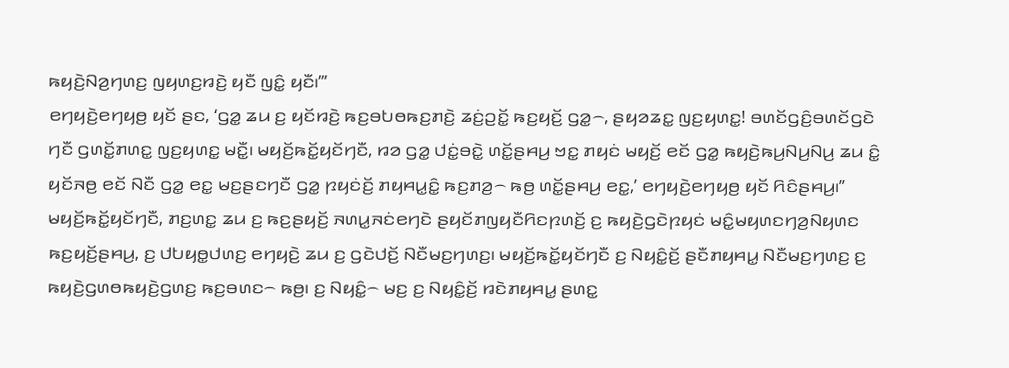ꤒꤟꤢꤧ꤬ꤡꤤ꤬ꤚꤛꤢ꤬ ꤜꤟꤛꤢ꤬ꤙꤢꤧ꤬ ꤟꤢꤪ ꤜꤢꤨ꤭ ꤟꤢꤪ꤯’”
ꤕꤚꤟꤢꤧ꤬ꤕꤚꤟꤥ꤬ ꤟꤢꤩ ꤔꤢ, ‘ꤞꤤ꤭ ꤘꤣ ꤢ꤬ ꤟꤢꤩꤙꤢꤧ꤬ ꤒꤢ꤬ꤋꤝꤥꤒꤢ꤬ꤊꤢꤧ꤬ ꤘꤢꤦ꤬ꤑꤢꤩ꤭ ꤒꤢ꤬ꤟꤢꤩ꤬ ꤞꤤ꤭꤮, ꤔꤟꤤꤘꤢ꤭ ꤜꤢ꤬ꤟꤛꤢ꤭! ꤋꤛꤢꤩꤞꤢꤨ꤬ꤋꤛꤢꤩꤞꤢꤧ ꤚꤢꤪ ꤞꤛꤢꤩ꤭ꤊꤛꤢ꤭ ꤜꤢ꤬ꤟꤛꤢ꤭ ꤗꤢꤪ꤭꤯ ꤗꤟꤢꤩ꤬ꤒꤢꤩ꤭ꤟꤢꤩꤚꤢꤪ, ꤙꤤ ꤞꤤ꤭ ꤓꤢꤦ꤭ꤋꤢꤧ꤭ ꤛꤢꤩ꤭ꤔꤌꤣ꤬ ꤠꤢ꤭ ꤊꤟꤢꤦ ꤗꤟꤢꤩ꤬ ꤕꤢꤩ ꤞꤤ꤭ ꤒꤟꤢꤧ꤬ꤒꤣ꤬ꤡꤣ꤬ꤡꤣ꤬ ꤘꤣ ꤢꤨ꤭ ꤟꤢꤩꤏꤥ꤬ ꤕꤢꤩ ꤡꤢꤪ ꤞꤤ꤭ ꤕꤢ꤭ ꤗꤢ꤬ꤔꤢꤚꤢꤪ ꤞꤤ꤭ ꤐꤟꤢꤦꤢꤩ꤬ ꤊꤟꤌꤣ꤭ꤢꤨ꤭ ꤒꤢ꤬ꤊꤤ꤬꤮ ꤒꤥ꤬ ꤛꤢꤩ꤭ꤔꤌꤣ꤬ ꤕꤢ꤭,’ ꤕꤚꤟꤢꤧ꤬ꤕꤚꤟꤥ꤬ ꤟꤢꤩ ꤖꤢꤨꤔꤌꤣ꤬꤯”
ꤗꤟꤢꤩ꤬ꤒꤢꤩ꤭ꤟꤢꤩꤚꤢꤪ, ꤊꤢ꤬ꤛꤢ꤭ ꤘꤣ ꤢ꤬ ꤒꤢ꤬ꤔꤟꤢꤩ꤬ ꤏꤛꤣ꤭ꤏꤢꤦꤕꤚꤢꤧ ꤔꤟꤢꤩꤊꤜꤟꤢꤪꤖꤢꤐꤛꤢꤩ꤬ ꤢ꤬ ꤒꤟꤢꤧ꤬ꤞꤢꤧꤐꤟꤢꤦ ꤗꤢꤨ꤭ꤗꤟꤛꤢꤚꤤ꤬ꤡꤟꤛꤢ ꤒꤢ꤬ꤟꤢꤩ꤬ꤔꤌꤣ꤬, ꤢ꤬ ꤓꤝꤟꤥ꤭ꤓꤛꤢ꤬ ꤕꤚꤟꤢꤧ꤬ ꤘꤣ ꤢ꤬ ꤞꤢꤧꤓꤢꤩ꤬ ꤡꤢꤪꤗꤢ꤬ꤚꤛꤢ꤬꤯ ꤗꤟꤢꤩ꤬ꤒꤢꤩ꤭ꤟꤢꤩꤚꤢꤪ ꤢ꤬ ꤡꤟꤢꤨ꤭ꤢꤩ꤬ ꤔꤢꤪꤊꤟꤌꤣ꤭ ꤡꤢꤪꤗꤢ꤬ꤚꤛꤢ꤬ ꤢ꤬ ꤒꤟꤢꤧ꤬ꤞꤛꤥꤒꤟꤢꤧ꤬ꤞꤛꤢ꤬ ꤒꤢ꤬ꤋꤛꤢ꤮ ꤒꤥ꤬꤯ ꤢ꤬ ꤡꤟꤢꤨ꤭꤮ ꤗꤢ꤬ ꤢ꤬ ꤡꤟꤢꤨ꤭ꤢꤩ꤬ ꤙꤢꤧꤊꤟꤌꤣ꤭ ꤔꤛꤢ꤭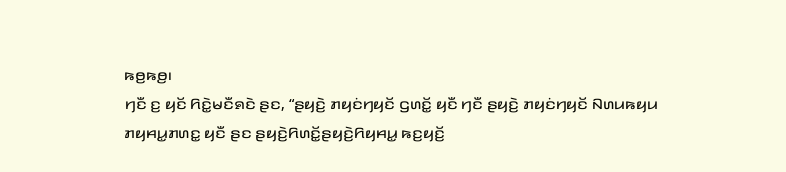ꤒꤥ꤬ꤒꤥ꤬꤯
ꤚꤢꤪ ꤢ꤬ ꤟꤢꤩ ꤖꤢꤧ꤭ꤗꤢꤪꤎꤢꤧ ꤔꤢ, “ꤔꤟꤢꤧ꤬ ꤊꤟꤢꤦꤚꤟꤢꤩ ꤞꤛꤢꤩ꤭ ꤟꤢꤪ ꤚꤢꤪ ꤔꤟꤢꤧ꤬ ꤊꤟꤢꤦꤚꤟꤢꤩ ꤡꤛꤣꤒꤟꤣ ꤊꤟꤌꤣ꤭ꤊꤛꤢ꤭ ꤟꤢꤪ ꤔꤢ ꤔꤟꤢꤧ꤬ꤖꤛꤢꤩ꤭ꤔꤟꤢꤧ꤬ꤖꤟꤌꤣ꤭ ꤒꤢ꤬ꤟꤢꤩ꤬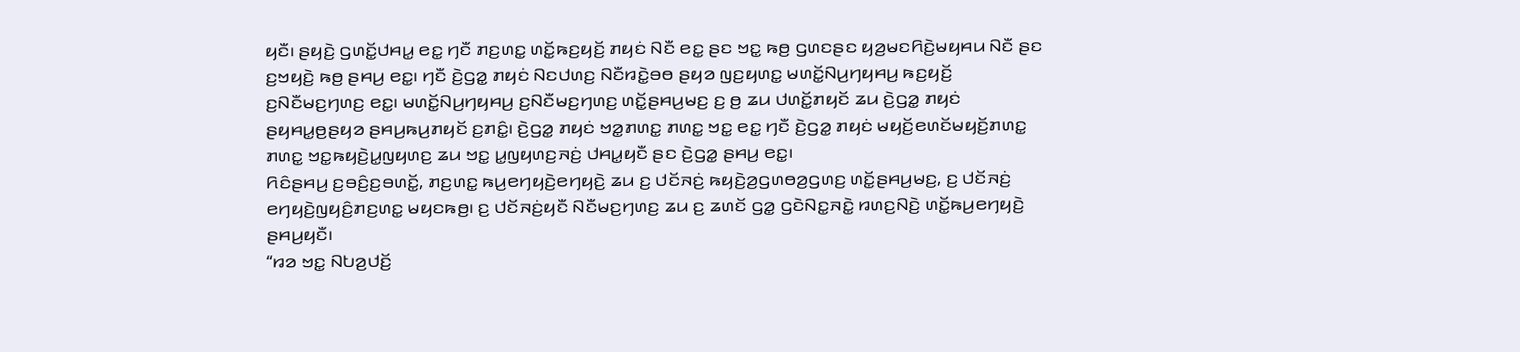ꤟꤢꤪ꤯ ꤔꤟꤢꤧ꤬ ꤞꤛꤢꤩ꤭ꤓꤌꤣ꤭ ꤕꤢ꤭ ꤚꤢꤪ ꤊꤢ꤬ꤛꤢ꤭ ꤛꤢꤩ꤭ꤒꤢ꤬ꤟꤢꤩ꤬ ꤊꤟꤢꤦ ꤡꤢꤪ ꤕꤢ꤭ ꤔꤢ ꤠꤢ꤭ ꤒꤥ꤬ ꤞꤛꤢꤔꤢ ꤟꤤ꤬ꤗꤢꤖꤢꤧ꤬ꤗꤟꤌꤣ ꤡꤢꤪ ꤔꤢ ꤢ꤬ꤠꤟꤢꤧ꤬ ꤒꤥ꤬ ꤔꤌꤣ꤬ ꤕꤢ꤭꤯ ꤚꤢꤪ ꤢꤧ꤬ꤞꤤ꤭ ꤊꤟꤢꤦ ꤡꤢꤓꤛꤢ꤬ ꤡꤢꤪꤙꤢꤧ꤭ꤋꤥ ꤔꤟꤤ ꤜꤢ꤬ꤟꤛꤢ꤭ ꤗꤛꤢꤩ꤭ꤡꤣ꤬ꤚꤟꤌꤣ꤬ ꤒꤢ꤬ꤟꤢꤩ꤬ ꤢ꤬ꤡꤢꤪꤗꤢ꤬ꤚꤛꤢ꤬ ꤕꤢ꤭꤯ ꤗꤛꤢꤩ꤭ꤡꤣ꤬ꤚꤟꤌꤣ꤬ ꤢ꤬ꤡꤢꤪꤗꤢ꤬ꤚꤛꤢ꤬ ꤛꤢꤩ꤭ꤔꤌꤣ꤬ꤗꤢ꤬ ꤢ꤬ ꤥ꤬ ꤘꤣ ꤓꤛꤢꤩ꤭ꤊꤟꤢꤩ ꤘꤣ ꤢꤧ꤬ꤞꤤ꤭ ꤊꤟꤢꤦ ꤔꤟꤌꤣ꤭ꤥ꤬ꤔꤟꤤ ꤔꤌꤣ꤬ꤒꤣ꤬ꤊꤟꤢꤩ ꤢ꤬ꤊꤢꤨ꤭꤯ ꤢꤧ꤬ꤞꤤ꤭ ꤊꤟꤢꤦ ꤠꤤ꤭ꤊꤛꤢ꤭ ꤊꤛꤢ꤭ ꤠꤢ꤭ ꤕꤢ꤭ ꤚꤢꤪ ꤢꤧ꤬ꤞꤤ꤭ ꤊꤟꤢꤦ ꤗꤟꤢꤩ꤬ꤕꤛꤢꤩꤗꤟꤢꤩ꤬ꤊꤛꤢ꤭ ꤊꤛꤢ꤭ ꤠꤢ꤭ꤒꤟꤢꤧ꤬ꤣ꤭ꤜꤟꤛꤢ꤬ ꤘꤣ ꤠꤢ꤭ ꤣ꤭ꤜꤟꤛꤢ꤬ꤏꤢꤦ꤬ ꤓꤌꤣ꤭ꤟꤢꤪ ꤔꤢ ꤢꤧ꤬ꤞꤤ꤭ ꤔꤌꤣ꤬ ꤕꤢ꤭꤯
ꤖꤢꤨꤔꤌꤣ꤬ ꤢ꤬ꤋꤢꤨ꤬ꤢ꤬ꤋꤛꤢꤩ꤭, ꤊꤢ꤬ꤛꤢ꤭ ꤒꤣ꤬ꤕꤚꤟꤢꤧ꤬ꤕꤚꤟꤢꤧ꤬ ꤘꤣ ꤢ꤬ ꤓꤢꤩꤏꤢꤦ꤬ ꤒꤟꤢꤧ꤬ꤤ꤬ꤞꤛꤥꤤ꤬ꤞꤛꤢ꤬ ꤛꤢꤩ꤭ꤔꤌꤣ꤬ꤗꤢ꤬, ꤢ꤬ ꤓꤢꤩꤏꤢꤦ꤬ ꤕꤚꤟꤢꤧ꤬ꤜꤟꤢꤨ꤬ꤊꤢ꤬ꤛꤢ꤭ ꤗꤟꤢꤒꤥ꤬꤯ ꤢ꤬ ꤓꤢꤩꤏꤢꤦ꤬ꤟꤢꤪ ꤡꤢꤪꤗꤢ꤬ꤚꤛꤢ꤬ ꤘꤣ ꤢ꤬ ꤘꤛꤢꤩ ꤞꤤ꤭ ꤞꤢꤧꤡꤢ꤭ꤏꤢꤧ꤭ ꤙꤛꤢ꤬ꤡꤢꤧ꤬ ꤛꤢꤩ꤭ꤒꤣ꤬ꤕꤚꤟꤢꤧ꤬ ꤔꤌꤣ꤬ꤟꤢꤪ꤯
“ꤙꤤ ꤠꤢ꤭ ꤡꤝꤤ꤬ꤓꤢꤩ꤬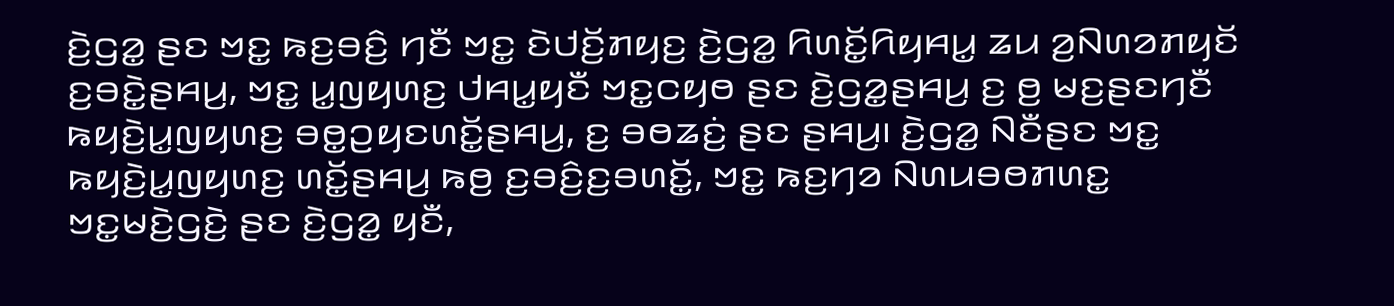ꤢꤧ꤬ꤞꤤ꤭ ꤔꤢ ꤠꤢ꤭ ꤒꤢ꤬ꤋꤢꤨ꤬ ꤚꤢꤪ ꤠꤢ꤭ ꤢꤧꤓꤢꤩ꤬ꤊꤟꤢ꤬ ꤢꤧ꤬ꤞꤤ꤭ ꤖꤛꤢꤩ꤭ꤖꤟꤌꤣ꤭ ꤘꤣ ꤤ꤬ꤡꤛꤤꤊꤟꤢꤩ ꤢ꤬ꤋꤢꤧ꤭ꤔꤌꤣ꤬, ꤠꤢ꤭ ꤣ꤭ꤜꤟꤛꤢ꤬ ꤓꤌꤣ꤭ꤟꤢꤪ ꤠꤢ꤭ꤍꤟꤥ ꤔꤢ ꤢꤧ꤬ꤞꤤ꤭ꤔꤌꤣ꤬ ꤢ꤬ ꤥ꤬ ꤗꤢ꤬ꤔꤢꤚꤢꤪ ꤒꤟꤢꤧ꤬ꤣ꤭ꤜꤟꤛꤢ꤬ ꤋꤥ꤭ꤑꤟꤢꤛꤢꤩ꤭ꤔꤌꤣ꤬, ꤢ꤬ ꤋꤥꤘꤢꤦ꤬ ꤔꤢ ꤔꤌꤣ꤬꤯ ꤢꤧ꤬ꤞꤤ꤭ ꤡꤢꤪꤔꤢ ꤠꤢ꤭ ꤒꤟꤢꤧ꤬ꤣ꤭ꤜꤟꤛꤢ꤬ ꤛꤢꤩ꤭ꤔꤌꤣ꤬ ꤒꤥ꤬ ꤢ꤬ꤋꤢꤨ꤬ꤢ꤬ꤋꤛꤢꤩ꤭, ꤠꤢ꤭ ꤒꤢ꤬ꤚꤤ ꤡꤛꤣꤋꤥꤊꤛꤢ꤭ ꤠꤢ꤭ꤗꤢꤧ꤬ꤞꤢꤧ꤬ ꤔꤢ ꤢꤧ꤬ꤞꤤ꤭ ꤟꤢꤪ,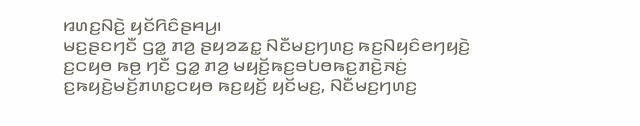ꤙꤛꤢ꤬ꤡꤢꤧ꤬ ꤟꤢꤩꤖꤢꤨꤔꤌꤣ꤬꤯
ꤗꤢ꤬ꤔꤢꤚꤢꤪ ꤞꤤ꤭ ꤊꤤ꤬ ꤔꤟꤤꤘꤢ꤭ ꤡꤢꤪꤗꤢ꤬ꤚꤛꤢ꤬ ꤒꤢ꤬ꤡꤟꤢꤨꤕꤚꤟꤢꤧ꤬ ꤢ꤬ꤍꤟꤥ ꤒꤥ꤬ ꤚꤢꤪ ꤞꤤ꤭ ꤊꤤ꤬ ꤗꤟꤢꤩ꤬ꤒꤢ꤬ꤋꤝꤥꤒꤢ꤬ꤊꤢꤧ꤬ꤏꤢꤦ꤬ ꤢ꤬ꤒꤟꤢꤧ꤬ꤗꤢꤩ꤬ꤊꤛꤢ꤭ꤍꤟꤥ ꤒꤢ꤬ꤟꤢꤩ꤬ ꤟꤢꤩꤗꤢ꤬, ꤡꤢꤪꤗꤢ꤬ꤚꤛꤢ꤬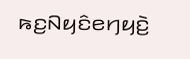ꤒꤢ꤬ꤡꤟꤢꤨꤕꤚꤟꤢꤧ꤬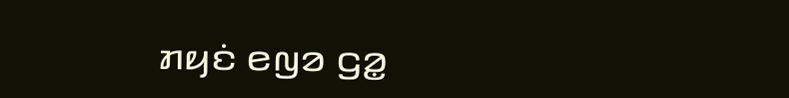ꤊꤟꤢꤦ ꤕꤜꤤ ꤞꤤ꤭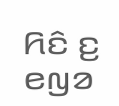ꤖꤢꤨ ꤢ꤬ ꤕꤜꤤ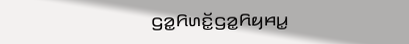ꤞꤤ꤭ꤖꤛꤢꤩ꤭ꤞꤤ꤭ꤖꤟꤌꤣ꤭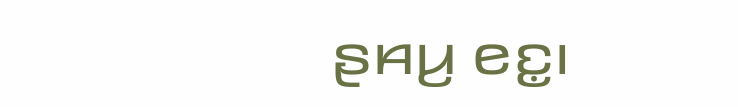ꤔꤌꤣ꤬ ꤕꤢ꤭꤯